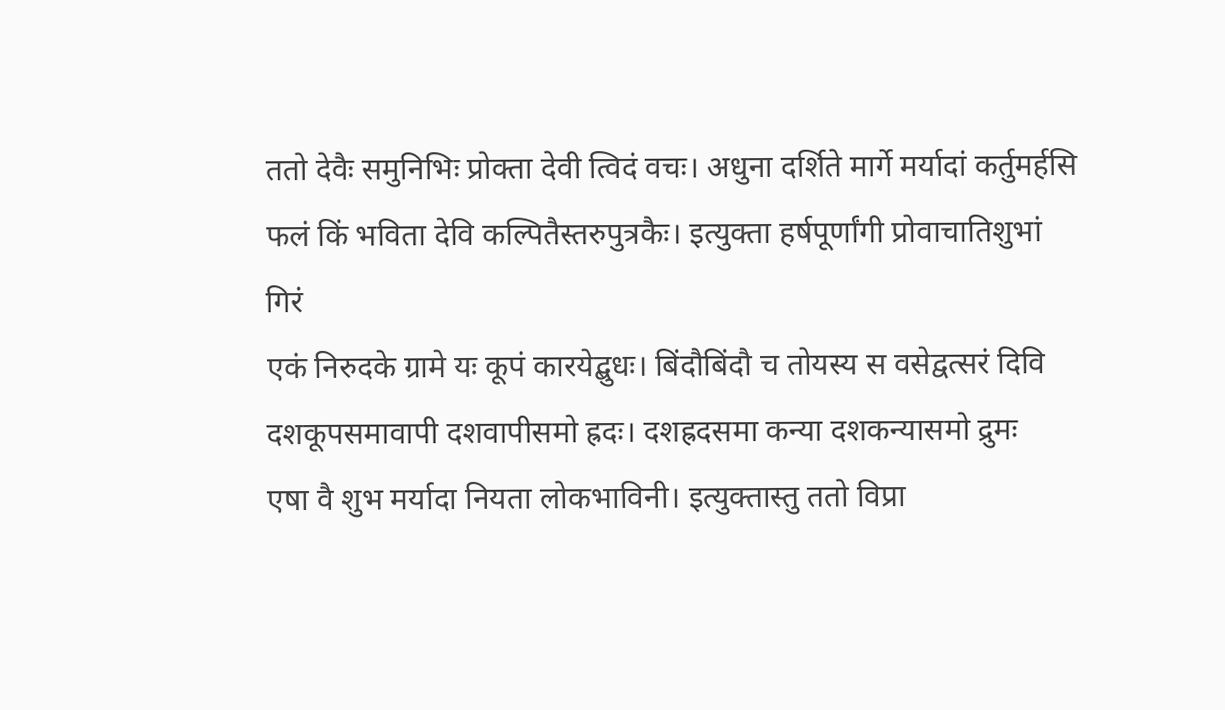ततो देवैः समुनिभिः प्रोक्ता देवी त्विदं वचः। अधुना दर्शिते मार्गे मर्यादां कर्तुमर्हसि
फलं किं भविता देवि कल्पितैस्तरुपुत्रकैः। इत्युक्ता हर्षपूर्णांगी प्रोवाचातिशुभां गिरं
एकं निरुदके ग्रामे यः कूपं कारयेद्बुधः। बिंदौबिंदौ च तोयस्य स वसेद्वत्सरं दिवि
दशकूपसमावापी दशवापीसमो ह्रदः। दशह्रदसमा कन्या दशकन्यासमो द्रुमः
एषा वै शुभ मर्यादा नियता लोकभाविनी। इत्युक्तास्तु ततो विप्रा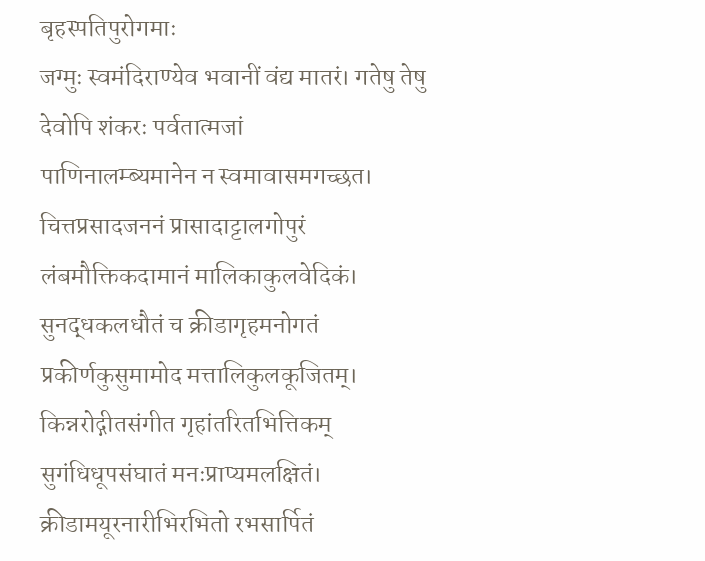बृहस्पतिपुरोगमाः
जग्मुः स्वमंदिराण्येव भवानीं वंद्य मातरं। गतेषु तेषु देवोपि शंकरः पर्वतात्मजां
पाणिनालम्ब्यमानेन न स्वमावासमगच्छत। चित्तप्रसादजननं प्रासादाट्टालगोपुरं
लंबमौक्तिकदामानं मालिकाकुलवेदिकं। सुनद्धकलधौतं च क्रीडागृहमनोगतं
प्रकीर्णकुसुमामोद मत्तालिकुलकूजितम्। किन्नरोद्गीतसंगीत गृहांतरितभित्तिकम्
सुगंधिधूपसंघातं मनःप्राप्यमलक्षितं। क्रीडामयूरनारीभिरभितो रभसार्पितं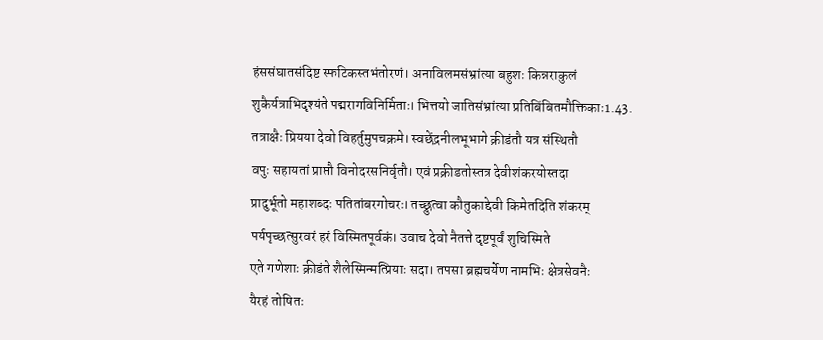हंससंघातसंदिष्ट स्फटिकस्तभंतोरणं। अनाविलमसंभ्रांत्या बहुशः किन्नराकुलं
शुकैर्यत्राभिदृश्यंते पद्मरागविनिर्मिताः। भित्तयो जातिसंभ्रांत्या प्रतिबिंबितमौक्तिकाः1.43.
तत्राक्षैः प्रियया देवो विहर्तुमुपचक्रमे। स्वछेंद्रनीलभूभागे क्रीडंतौ यत्र संस्थितौ
वपुः सहायतां प्राप्तौ विनोदरसनिर्वृतौ। एवं प्रक्रीडतोस्तत्र देवीशंकरयोस्तदा
प्रादुर्भूतो महाशब्दः पतितांबरगोचरः। तच्छ्रुत्वा कौतुकाद्देवी किमेतदिति शंकरम्
पर्यपृच्छत्सुरवरं हरं विस्मितपूर्वकं। उवाच देवो नैतत्ते दृष्टपूर्वं शुचिस्मिते
एते गणेशाः क्रीडंते शैलेस्मिन्मत्प्रियाः सदा। तपसा ब्रह्मचर्येण नामभिः क्षेत्रसेवनैः
यैरहं तोषितः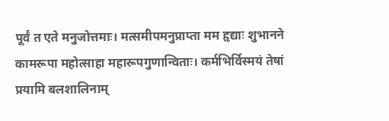पूर्वं त एते मनुजोत्तमाः। मत्समीपमनुप्राप्ता मम हृद्याः शुभानने
कामरूपा महोत्साहा महारूपगुणान्विताः। कर्मभिर्विस्मयं तेषां प्रयामि बलशालिनाम्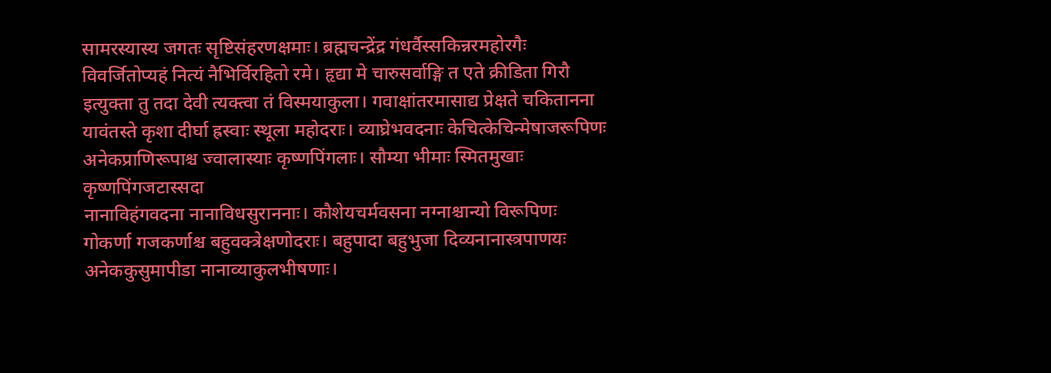सामरस्यास्य जगतः सृष्टिसंहरणक्षमाः। ब्रह्मचन्द्रेंद्र गंधर्वैस्सकिन्नरमहोरगैः
विवर्जितोप्यहं नित्यं नैभिर्विरहितो रमे। हृद्या मे चारुसर्वाङ्गि त एते क्रीडिता गिरौ
इत्युक्ता तु तदा देवी त्यक्त्वा तं विस्मयाकुला। गवाक्षांतरमासाद्य प्रेक्षते चकितानना
यावंतस्ते कृशा दीर्घा ह्रस्वाः स्थूला महोदराः। व्याघ्रेभवदनाः केचित्केचिन्मेषाजरूपिणः
अनेकप्राणिरूपाश्च ज्वालास्याः कृष्णपिंगलाः। सौम्या भीमाः स्मितमुखाः कृष्णपिंगजटास्सदा
नानाविहंगवदना नानाविधसुराननाः। कौशेयचर्मवसना नग्नाश्चान्यो विरूपिणः
गोकर्णा गजकर्णाश्च बहुवक्त्रेक्षणोदराः। बहुपादा बहुभुजा दिव्यनानास्त्रपाणयः
अनेककुसुमापीडा नानाव्याकुलभीषणाः।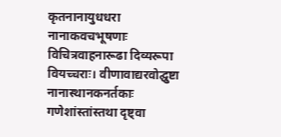कृतनानायुधधरा नानाकवचभूषणाः
विचित्रवाहनारूढा दिव्यरूपा वियच्चराः। वीणावाद्यरवोद्घुष्टा नानास्थानकनर्तकाः
गणेशांस्तांस्तथा दृष्ट्वा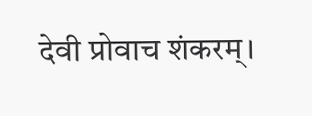देवी प्रोवाच शंकरम्।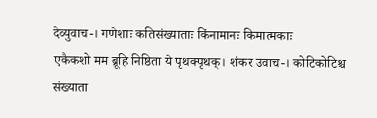देव्युवाच-। गणेशाः कतिसंख्याताः किंनामानः किमात्मकाः
एकैकशो मम ब्रूहि निष्ठिता ये पृथक्पृथक्। शंकर उवाच-। कोटिकोटिश्च संख्याता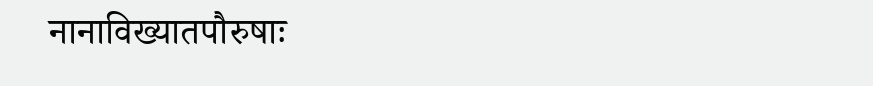नानाविख्यातपौरुषाः